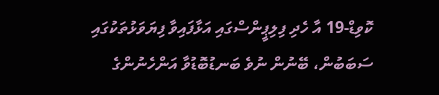ކޮވިޑް-19 އާ ހެދި ފިލިޕީންސްގައި އަޅާފައިވާ ފިޔަވަޅުތަކުގައި ސަބަބުން، ބޭނުން ނުވެ ބަނޑުބޮޑުވާ އަންހެނުންގެ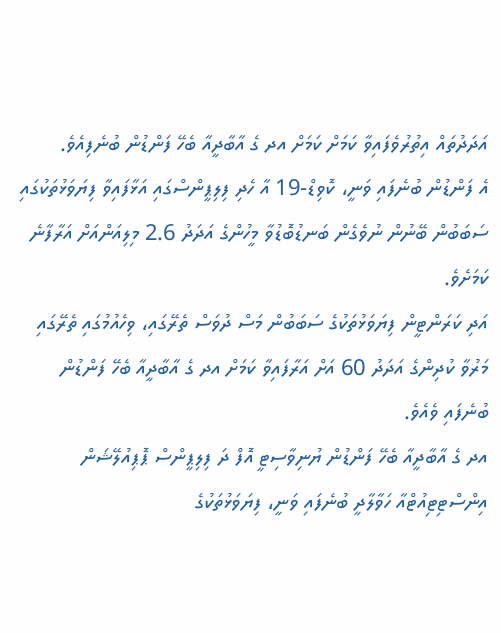އަދަދުތައް އިތުރުވެފައިވާ ކަމަށް ކަމަށް އދ ގެ އާބާދީއާ ބެހޭ ފަންޑުން ބުނެފިއެވެ.
އެ ފަންޑުން ބުނެފައި ވަނީ، ކޮވިޑް-19 އާ ހެދި ފިލިޕީންސްގައި އަޅާފައިވާ ފިޔަވަޅުތަކުގައި ސަބަބުން ބޭނުން ނުވެގެން ބަނޑުބޮޑުވާ މީހުންގެ އަދަދު 2.6 މިލިއަންއަށް އަރާފާނެ ކަމަށެވެ.
އަދި ކަރަންޓީން ފިޔަވަޅުތަކުގެ ސަބަބުން މަސް ދުވަސް ތެރޭގައި، ވިހެއުމުގައި ތެރޭގައި މަރުވާ ކުދިންގެ އަދަދު 60 އަށް އަރާފައިވާ ކަމަށް އދ ގެ އާބާދީއާ ބެހޭ ފަންޑުން ބުނެފައި ވެއެވެ.
އދ ގެ އާބާދީއާ ބެހޭ ފަންޑުން ޔުނިވާސިޓީ އޮފް ދަ ފިލިޕީންސް ޕޮޕިއުލޭޝަން އިންސްޓިޓިއުޓްއާ ހަވާލާދީ ބުނެފައި ވަނީ، ފިޔަވަޅުތަކުގެ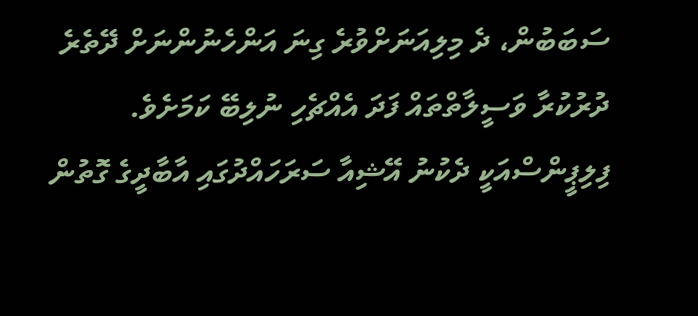ސަބަބުން، ދެ މިލިއަނަށްވުރެ ގިނަ އަންހެނުންނަށް ދޭތެރެ ދުރުކުރާ ވަސީލާތްތައް ފަދަ އެއްޗެހި ނުލިބޭ ކަމަށެވެ.
ފިލިޕީންސްއަކީ ދެކުނު އޭޝިއާ ސަރަހައްދުގައި އާބާދީގެ ގޮތުން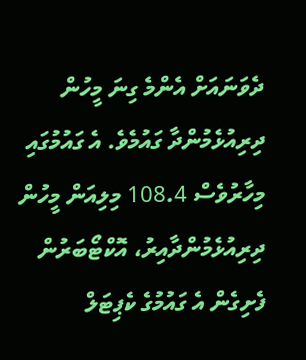ދެވަނައަށް އެންމެ ގިނަ މީހުން ދިރިއުޅެމުންދާ ގައުމެވެ. އެ ގައުމުގައި މިހާރުވެސް 108.4 މިލިއަން މީހުން ދިރިއުޅެމުންދާއިރު، އޮކްޓޯބަރުން ފެށިގެން އެ ގައުމުގެ ކެޕިޓަލް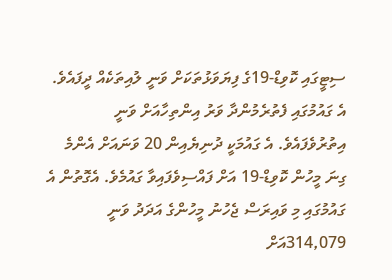ސިޓީގައި ކޮވިޑް-19ގެ ފިޔަވަޅުތަކަށް ވަނީ ލުއިތަކެއް ދީފައެވެ.
އެ ގައުމުގައި ފެތުރެމުންދާ ވަރު އިންތިހާއަށް ވަނީ އިތުރުވެފައެވެ. އެ ގައުމަކީ ދުނިޔެއިން 20 ވަނައަށް އެންމެ ގިނަ މީހުން ކޮވިޑް-19 އަށް ފައްސިވެފައިވާ ގައުމެވެ. އެގޮތުން އެ ގައުމުގައި މި ވައިރަސް ޖެހުނު މީހުންގެ އަދަދު ވަނީ 314,079އަށް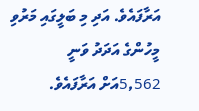އަރާފައެވެ. އަދި މި ބަލީގައި މަރުވި މީހުންގެ އަދަދު ވަނީ 5,562އަށް އަރާފައެވެ.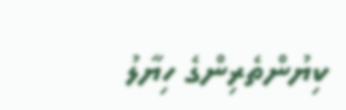ކިޔުންތެރިންގެ ހިޔާލު